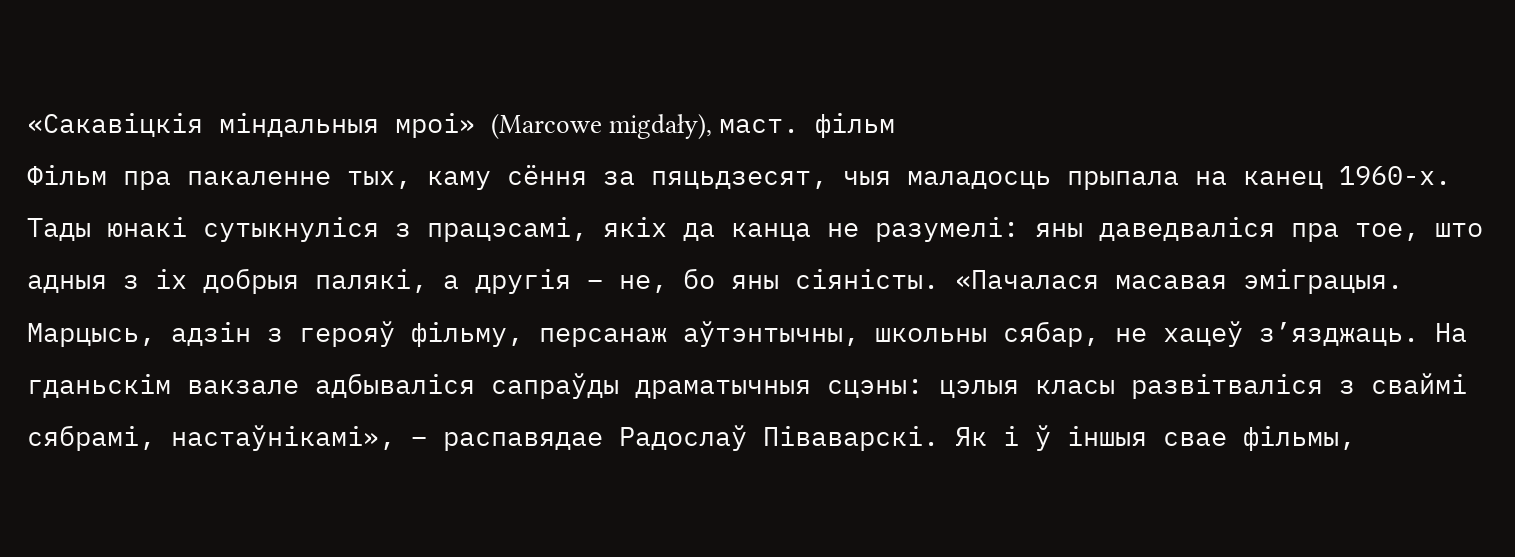«Сакавіцкія міндальныя мроі» (Marcowe migdały), маст. фільм
Фільм пра пакаленне тых, каму сёння за пяцьдзесят, чыя маладосць прыпала на канец 1960-х. Тады юнакі сутыкнуліся з працэсамі, якіх да канца не разумелі: яны даведваліся пра тое, што адныя з іх добрыя палякі, а другія – не, бо яны сіяністы. «Пачалася масавая эміграцыя. Марцысь, адзін з герояў фільму, персанаж аўтэнтычны, школьны сябар, не хацеў з’язджаць. На гданьскім вакзале адбываліся сапраўды драматычныя сцэны: цэлыя класы развітваліся з сваймі сябрамі, настаўнікамі», – распавядае Радослаў Піваварскі. Як і ў іншыя свае фільмы,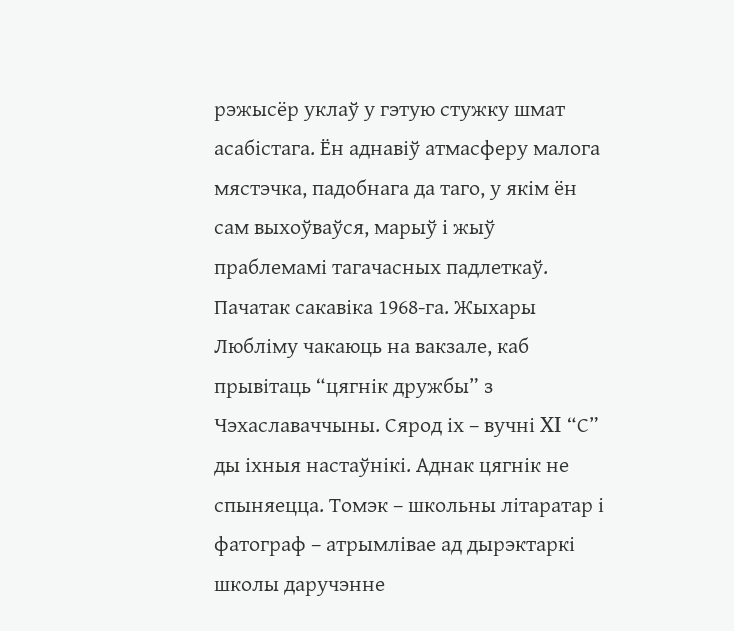рэжысёр уклаў у гэтую стужку шмат асабістага. Ён аднавіў атмасферу малога мястэчка, падобнага да таго, у якім ён сам выхоўваўся, марыў і жыў праблемамі тагачасных падлеткаў.
Пачатак сакавіка 1968-га. Жыхары Любліму чакаюць на вакзале, каб прывітаць “цягнік дружбы” з Чэхаславаччыны. Сярод іх – вучні XI “С” ды іхныя настаўнікі. Аднак цягнік не спыняецца. Томэк – школьны літаратар і фатограф – атрымлівае ад дырэктаркі школы даручэнне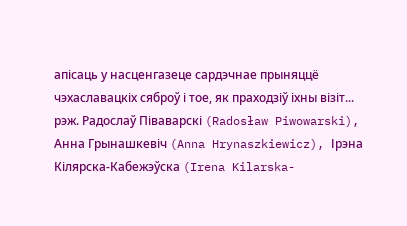апісаць у насценгазеце сардэчнае прыняццё чэхаславацкіх сяброў і тое, як праходзіў іхны візіт...
рэж. Радослаў Піваварскі (Radosław Piwowarski), Анна Грынашкевіч (Anna Hrynaszkiewicz), Ірэна Кілярска-Кабежэўска (Irena Kilarska-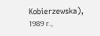Kobierzewska), 1989 г.,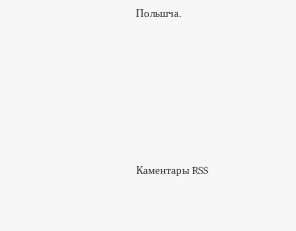Польшча.










Каментары RSS